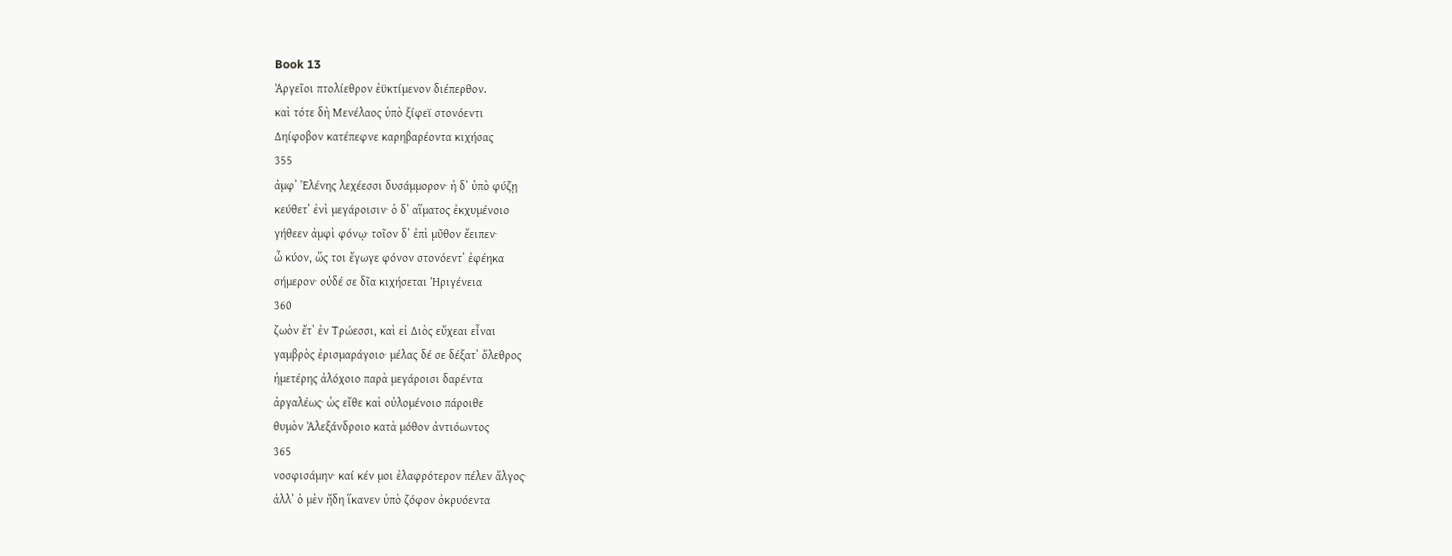Book 13
Ἀργεῖοι πτολίεθρον ἐϋκτίμενον διέπερθον.
καὶ τότε δὴ Μενέλαος ὑπὸ ξίφεϊ στονόεντι
Δηίφοβον κατέπεφνε καρηβαρέοντα κιχήσας
355
ἀμφʼ Ἑλένης λεχέεσσι δυσάμμορον· ἡ δʼ ὑπὸ φύζῃ
κεύθετʼ ἐνὶ μεγάροισιν· ὁ δʼ αἵματος ἐκχυμένοιο
γήθεεν ἀμφὶ φόνῳ· τοῖον δʼ ἐπὶ μῦθον ἔειπεν·
ὦ κύον, ὥς τοι ἔγωγε φόνον στονόεντʼ ἐφέηκα
σήμερον· οὐδέ σε δῖα κιχήσεται Ἠριγένεια
360
ζωὸν ἔτʼ ἐν Τρώεσσι, καὶ εἰ Διὸς εὔχεαι εἶναι
γαμβρὸς ἐρισμαράγοιο· μέλας δέ σε δέξατʼ ὄλεθρος
ἡμετέρης ἀλόχοιο παρὰ μεγάροισι δαρέντα
ἀργαλέως· ὡς εἴθε καὶ οὐλομένοιο πάροιθε
θυμὸν Ἀλεξάνδροιο κατὰ μόθον ἀντιόωντος
365
νοσφισάμην· καί κέν μοι ἐλαφρότερον πέλεν ἄλγος·
ἀλλʼ ὁ μὲν ἤδη ἵκανεν ὑπὸ ζόφον ὀκρυόεντα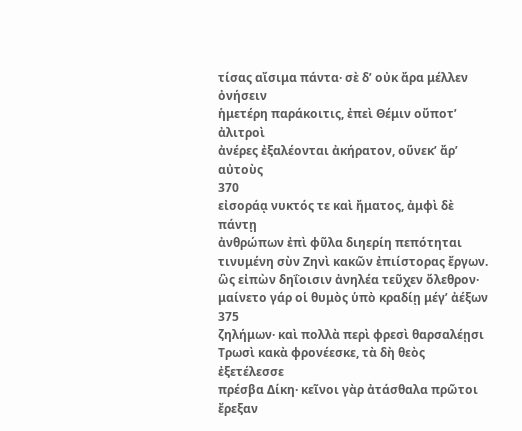τίσας αἴσιμα πάντα· σὲ δʼ οὐκ ἄρα μέλλεν ὀνήσειν
ἡμετέρη παράκοιτις, ἐπεὶ Θέμιν οὔποτʼ ἀλιτροὶ
ἀνέρες ἐξαλέονται ἀκήρατον, οὕνεκʼ ἄρʼ αὐτοὺς
370
εἰσοράᾳ νυκτός τε καὶ ἤματος, ἀμφὶ δὲ πάντῃ
ἀνθρώπων ἐπὶ φῦλα διηερίη πεπότηται
τινυμένη σὺν Ζηνὶ κακῶν ἐπιίστορας ἔργων.
ὣς εἰπὼν δηΐοισιν ἀνηλέα τεῦχεν ὄλεθρον·
μαίνετο γάρ οἱ θυμὸς ὑπὸ κραδίῃ μέγʼ ἀέξων
375
ζηλήμων· καὶ πολλὰ περὶ φρεσὶ θαρσαλέῃσι
Τρωσὶ κακὰ φρονέεσκε, τὰ δὴ θεὸς ἐξετέλεσσε
πρέσβα Δίκη· κεῖνοι γὰρ ἀτάσθαλα πρῶτοι ἔρεξαν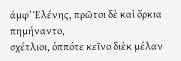ἀμφʼ Ἑλένης, πρῶτοι δὲ καὶ ὅρκια πημήναντο,
σχέτλιοι, ὁππότε κεῖνο διὲκ μέλαν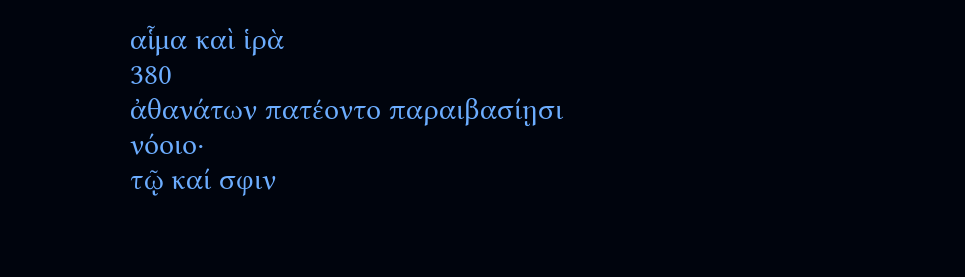αἷμα καὶ ἱρὰ
380
ἀθανάτων πατέοντο παραιβασίῃσι νόοιο·
τῷ καί σφιν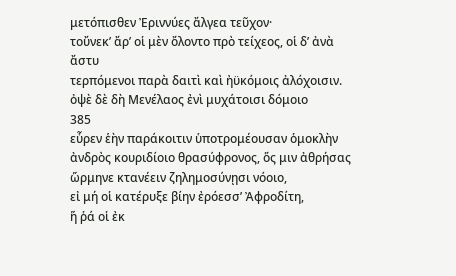μετόπισθεν Ἐριννύες ἄλγεα τεῦχον·
τοὔνεκʼ ἄρʼ οἱ μὲν ὄλοντο πρὸ τείχεος, οἱ δʼ ἀνὰ ἄστυ
τερπόμενοι παρὰ δαιτὶ καὶ ἠϋκόμοις ἀλόχοισιν.
ὀψὲ δὲ δὴ Μενέλαος ἐνὶ μυχάτοισι δόμοιο
385
εὗρεν ἑὴν παράκοιτιν ὑποτρομέουσαν ὁμοκλὴν
ἀνδρὸς κουριδίοιο θρασύφρονος, ὅς μιν ἀθρήσας
ὥρμηνε κτανέειν ζηλημοσύνῃσι νόοιο,
εἰ μή οἱ κατέρυξε βίην ἐρόεσσʼ Ἀφροδίτη,
ἥ ῥά οἱ ἐκ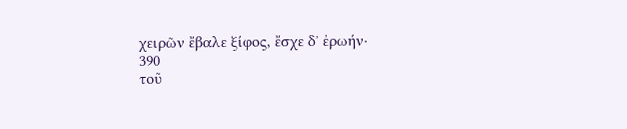χειρῶν ἔβαλε ξίφος, ἔσχε δʼ ἐρωήν·
390
τοῦ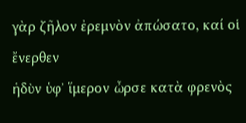γὰρ ζῆλον ἐρεμνὸν ἀπώσατο, καί οἱ ἔνερθεν
ἡδὺν ὑφʼ ἵμερον ὦρσε κατὰ φρενὸς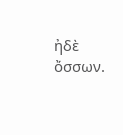ἠδὲ ὄσσων.